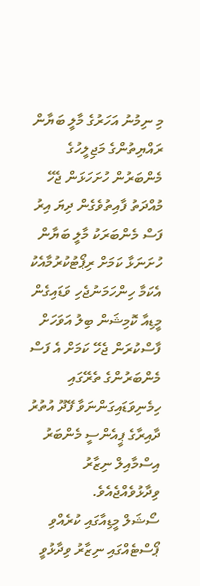މި ނިމުނު އަހަރުގެ މާލީ ބަޔާން ރައްޔިތުންގެ މަޖިލީހުގެ މެންބަރުން ހުށަހަޅަން ޖެހޭ މުއްދަތު ފާއިތުވެގެން ދިޔަ އިރު ފަސް މެންބަރަކު މާލީ ބަޔާން ހުށަނަޅާ ކަމަށް ރިޕޯޓުކުރުމާއެކު އެކަމާ ހިންހަމަނުޖެހި ވަޑައިގެން މީޑިއާ ކޮމިޝަން ބިލު އަވަހަށް ފާސްކުރަން ޖެހޭ ކަމަށް އެ ފަސް މެންބަރުންގެ ތެރޭގައި ހިމެނިވަޑައިގަންނަވާ ފޭދޫ އުތުރު ދާއިރާގެ ޕީއެންސީ މެންބަރު އިސްމާއިލް ނިޒާރު ވިދާޅުވެއްޖެއެވެ.
ސޯޝަލް މީޑިއާގައި ކުރެއްވި ޕޯސްޓެއްގައި ނިޒާރު ވިދާޅުވީ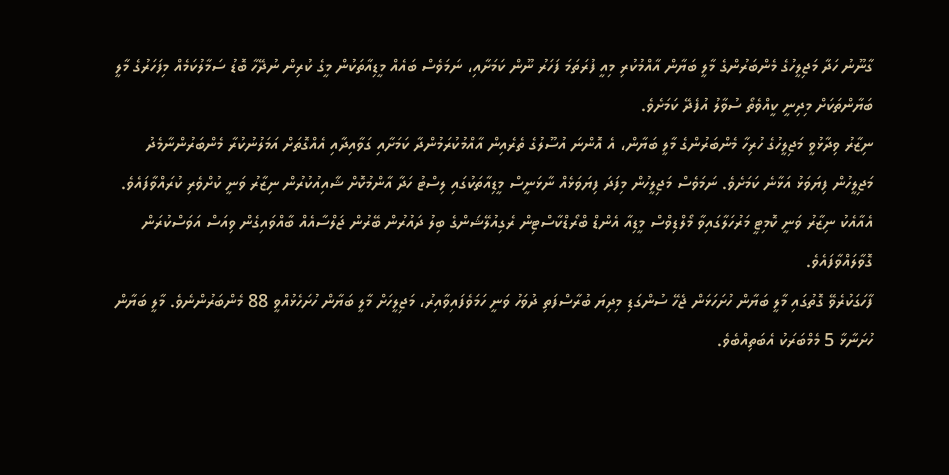ގާނޫނު ހަދާ މަޖިލީހުގެ މެންބަރުންގެ މާލީ ބަޔާން އާއްމުކުރި މިއީ ފުރަތަމަ ފަހަރު ނޫން ކަމަށާއި، ނަމަވެސް ބައެއް މީޑިއާތަކުން މީގެ ކުރިން ނުދޭހާ ބޮޑު ސަމާލުކަމެއް މިފަހަރުގެ މާލީ ބަޔާންތަކަށް މިދިނީ ކީއްވެތޯ ސުވާލު އުފެދޭ ކަމަށެވެ.
ނިޒާރު ވިދާޅުވީ މަޖިލީހުގެ ހުރިހާ މެންބަރުންގެ މާލީ ބަޔާން، އެ އޮންނަ އުސޫލުގެ ތެރެއިން އާއްމުކުރަމުންދާ ކަމަށާއި ގަވާއިދާއި އެއްގޮތަށް އަމަލުނުކުރާ މެންބަރުންނާމެދު މަޖިލީހުން ފިޔަވަޅު އަޅާނެ ކަމަށެވެ. ނަމަވެސް މަޖިލީހުން މިފަދަ ފިޔަވަޅެއް ނާޅަނީސް މީޑިއާތަކުގައި ލިސްޓު ހަދާ އާންމުކޮށް ޝާއިއުކުރުން ނިޒާރު ވަނީ ކުށްވެރި ކުރައްވާފައެވެ.
އެއާއެކު ނިޒާރު ވަނީ ކޮމިޓީ މަރުހަލާގައިވާ މޯލްޑިވްސް މީޑިއާ އެންޑް ބްރޯޑްކާސްޓިން ރެގިއުލޭޝަންގެ ބިލު ދައުރުން ބޭރުން ޖަލްސާއެއް ބާއްވައިގެން ވިއަސް އަވަސްކުރަން ގޮވާލައްވާފައެވެ.
ފާހަގަކުރެވޭ ގޮތުގައި މާލީ ބަޔާން ހުށަހަޅަން ޖެހޭ ސުންގަޑި މިދިޔަ ބުރާސްފަތި ދުވަހު ވަނީ ހަމަވެފައިވާއިރު، މަޖިލީހަށް މާލީ ބަޔާން ހުށަހެޅުއްވީ 88 މެންބަރުންނެވެ. މާލީ ބަޔާން ހުށަނާޅާ 5 މެމްބަރަކު އެބަތިއްބެވެ.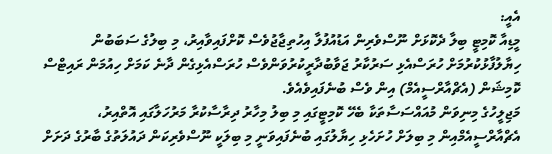އެއީ:
މީޑިއާ ކޮމިޓީ ބިލާ ދެކޮޅަށް ނޫސްވެރިން އަޑުއުފުލާ އިހުތިޖާޖުވެސް ކޮށްފައިވާއިރު، މި ބިލުގެ ސަބަބުން ހިޔާލުފާޅުކުރުމަށް ހުރަސްއެޅި ސަރުކާރު ޖަވާބުދާރީކުރުވަންވެސް ހުރަސްއެޅިގެން ދާނެ ކަމަށް ހިއުމަން ރައިޓްސް ކޮމިޝަން (އެޗްއާރްސީއެމް) އިން ވެސް ބުނެފައިވެއެވެ.
މަޖިލީހުގެ މިނިވަން މުއައްސަސާތަކާ ބެހޭ ކޮމިޓީގައި މި ބިލު މިހާރު ދިރާސާކުރާ މަރުހަލާގައި އޮތްއިރު، އެޗްއާރްސީއެމްއިން މި ބިލަށް ހުށަހެޅި ހިޔާލުގައި ބުނެފައިވަނީ މި ބިލަކީ ނޫސްވެރިކަން ދައުލަތުގެ ބާރުގެ ދަށަށް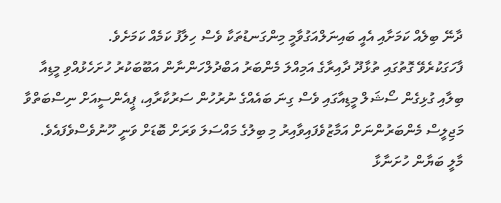ދާނޭ ބިލެއް ކަމަށާއި އެއީ ބައިނަލްއަގުވާމީ މިންގަނޑުތަކާ ވެސް ހިލާފު ކަމެއް ކަމަށެވެ.
ފާހަގަކުރެވޭ ގޮތުގައި ތުޅާދޫ ދާއިރާގެ އަމިއްލަ މެންބަރު އަބްދުލްހަންނާން އަބޫބަކުރު ހުށަހެޅުއްވި މީޑިއާ ބިލާއި ގުޅިގެން ސޯޝަލް މީޑިއާގައި ވެސް ގިނަ ބައެއްގެ ނުރުހުން ސަރުކާރާއި، ޕީއެންސީއަށް ނިސްބަތްވާ މަޖިލީސް މެންބަރުންނަށް އަމާޒުވެފައިވާއިރު މި ބިލުގެ މައްސަލަ ވަރަށް ބޮޑަށް ވަނީ ހޫނުވެސްވެފައެވެ.
މާލީ ބަޔާން ހުށަނާޅާ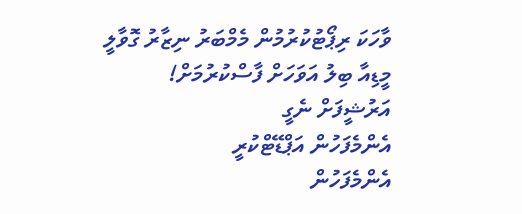ވާހަކަ ރިޕޯޓުކުރުމުން މެމްބަރު ނިޒާރު ގޮވާލީ މީޑިއާ ބިލު އަވަހަށް ފާސްކުރުމަށް!
އަރުޝީފަށް ނެގީ
އެންމެފަހުން އަޕްޑޭޓްކުރީ
އެންމެފަހުން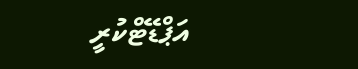އަޕްޑޭޓްކުރީ